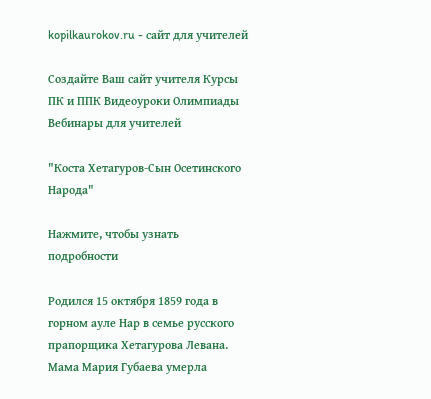kopilkaurokov.ru - сайт для учителей

Создайте Ваш сайт учителя Курсы ПК и ППК Видеоуроки Олимпиады Вебинары для учителей

"Коста Хетагуров-Сын Осетинского Народа"

Нажмите, чтобы узнать подробности

Родился 15 октября 1859 года в горном ауле Нар в семье русского прапорщика Хетагурова Левана. Мама Мария Губаева умерла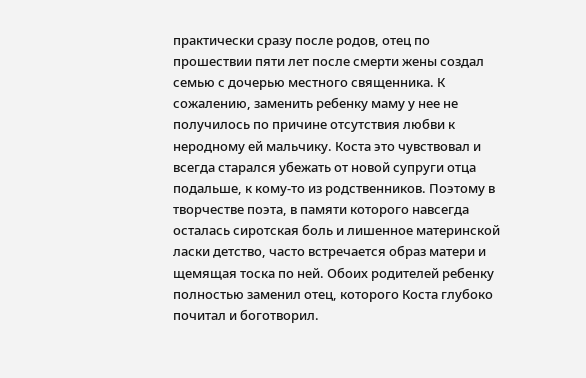практически сразу после родов, отец по прошествии пяти лет после смерти жены создал семью с дочерью местного священника. К сожалению, заменить ребенку маму у нее не получилось по причине отсутствия любви к неродному ей мальчику. Коста это чувствовал и всегда старался убежать от новой супруги отца подальше, к кому-то из родственников. Поэтому в творчестве поэта, в памяти которого навсегда осталась сиротская боль и лишенное материнской ласки детство, часто встречается образ матери и щемящая тоска по ней. Обоих родителей ребенку полностью заменил отец, которого Коста глубоко почитал и боготворил.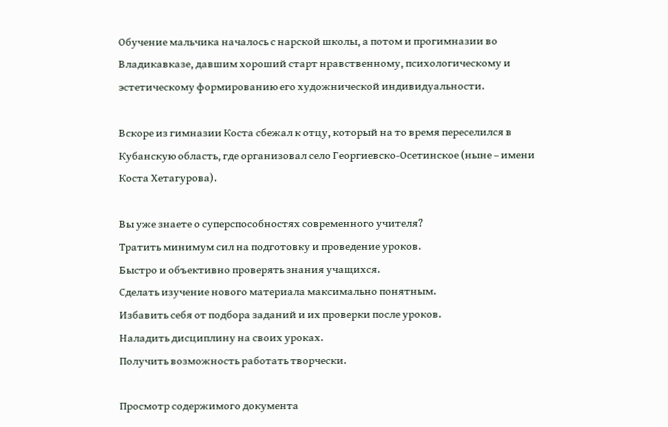Обучение мальчика началось с нарской школы, а потом и прогимназии во Владикавказе, давшим хороший старт нравственному, психологическому и эстетическому формированию его художнической индивидуальности.

Вскоре из гимназии Коста сбежал к отцу, который на то время переселился в Кубанскую область, где организовал село Георгиевско-Осетинское (ныне – имени Коста Хетагурова).

Вы уже знаете о суперспособностях современного учителя?
Тратить минимум сил на подготовку и проведение уроков.
Быстро и объективно проверять знания учащихся.
Сделать изучение нового материала максимально понятным.
Избавить себя от подбора заданий и их проверки после уроков.
Наладить дисциплину на своих уроках.
Получить возможность работать творчески.

Просмотр содержимого документа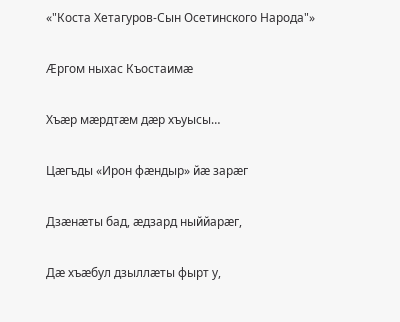«"Коста Хетагуров-Сын Осетинского Народа"»

Ӕргом ныхас Къостаимæ

Хъæр мæрдтæм дæр хъуысы…

Цæгъды «Ирон фæндыр» йæ зарæг

Дзæнæты бад, æдзард ныййарæг,

Дæ хъæбул дзыллæты фырт у,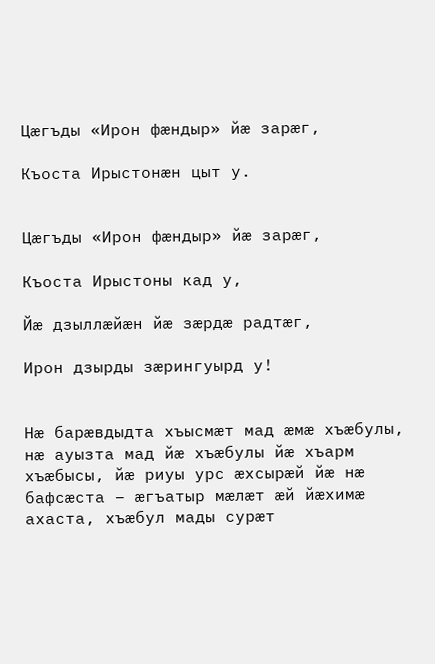Цæгъды «Ирон фæндыр» йæ зарæг,

Къоста Ирыстонæн цыт у.


Цæгъды «Ирон фæндыр» йæ зарæг,

Къоста Ирыстоны кад у,

Йæ дзыллæйæн йæ зæрдæ радтæг,

Ирон дзырды зæрингуырд у!


Нæ барæвдыдта хъысмæт мад æмæ хъæбулы, нæ ауызта мад йæ хъæбулы йæ хъарм хъæбысы, йæ риуы урс æхсырæй йæ нæ бафсæста – æгъатыр мæлæт æй йæхимæ ахаста, хъæбул мады сурæт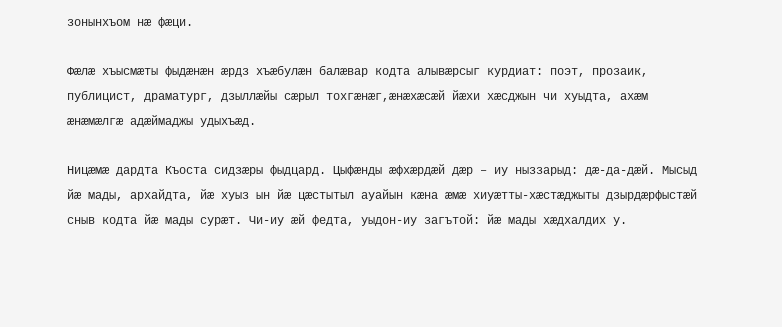зонынхъом нæ фæци.

Фæлæ хъысмæты фыдæнæн æрдз хъæбулæн балæвар кодта алывæрсыг курдиат: поэт, прозаик, публицист, драматург, дзыллæйы сæрыл тохгæнæг,æнæхæсæй йæхи хæсджын чи хуыдта, ахæм æнæмæлгæ адæймаджы удыхъæд.

Ницæмæ дардта Къоста сидзæры фыдцард. Цыфæнды æфхæрдæй дæр – иу ныззарыд: дæ-да-дæй. Мысыд йæ мады, архайдта, йæ хуыз ын йæ цæстытыл ауайын кæна æмæ хиуæтты-хæстæджыты дзырдæрфыстæй сныв кодта йæ мады сурæт. Чи-иу æй федта, уыдон-иу загътой: йæ мады хæдхалдих у.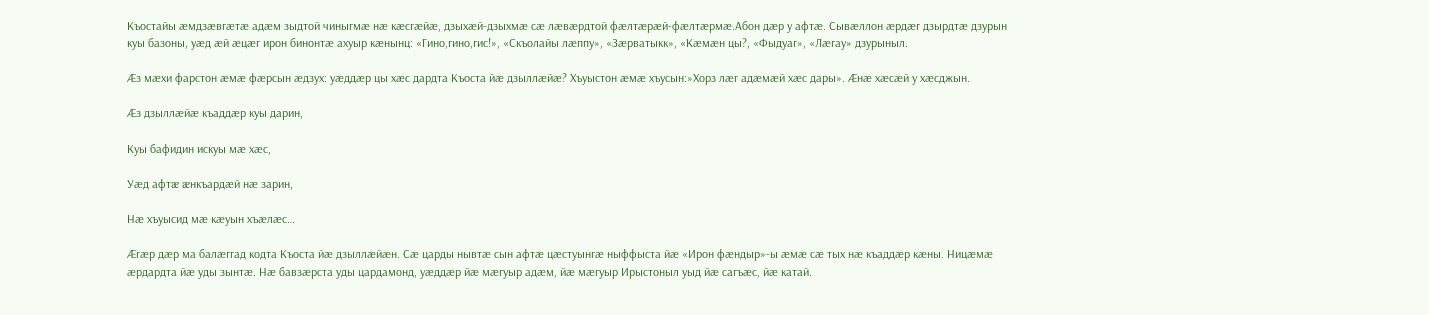Къостайы æмдзæвгæтæ адæм зыдтой чиныгмæ нæ кæсгæйæ, дзыхæй-дзыхмæ сæ лæвæрдтой фæлтæрæй-фæлтæрмæ.Абон дæр у афтæ. Сывæллон æрдæг дзырдтæ дзурын куы базоны, уæд æй æцæг ирон бинонтæ ахуыр кæнынц: «Гино,гино,гис!», «Скъолайы лæппу», «Зæрватыкк», «Кæмæн цы?, «Фыдуаг», «Лæгау» дзурыныл.

Ӕз мæхи фарстон æмæ фæрсын æдзух: уæддæр цы хæс дардта Къоста йæ дзыллæйæ? Хъуыстон æмæ хъусын:»Хорз лæг адæмæй хæс дары». Ӕнæ хæсæй у хæсджын.

Ӕз дзыллæйæ къаддæр куы дарин,

Куы бафидин искуы мæ хæс,

Уæд афтæ æнкъардæй нæ зарин,

Нæ хъуысид мæ кæуын хъæлæс…

Ӕгæр дæр ма балæггад кодта Къоста йæ дзыллæйæн. Сæ царды нывтæ сын афтæ цæстуынгæ ныффыста йæ «Ирон фæндыр»-ы æмæ сæ тых нæ къаддæр кæны. Ницæмæ æрдардта йæ уды зынтæ. Нæ бавзæрста уды цардамонд, уæддæр йæ мæгуыр адæм, йæ мæгуыр Ирыстоныл уыд йæ сагъæс, йæ катай.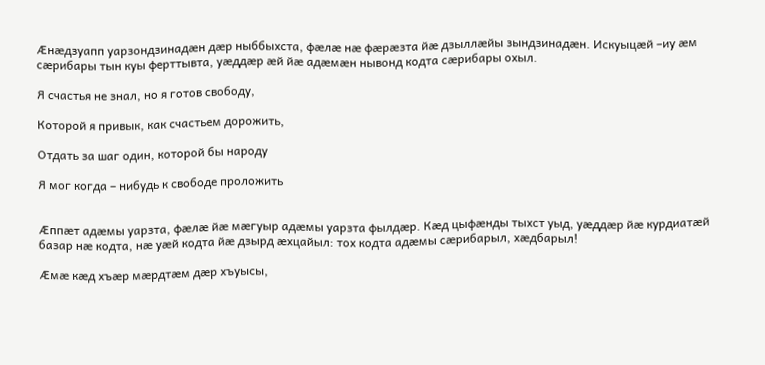Ӕнæдзуапп уарзондзинадæн дæр ныббыхста, фæлæ нæ фæрæзта йæ дзыллæйы зындзинадæн. Искуыцæй –иу æм сæрибары тын куы ферттывта, уæддæр æй йæ адæмæн нывонд кодта сæрибары охыл.

Я счастья не знал, но я готов свободу,

Которой я привык, как счастьем дорожить,

Отдать за шаг один, которой бы народу

Я мог когда – нибудь к свободе проложить


Ӕппæт адæмы уарзта, фæлæ йæ мæгуыр адæмы уарзта фылдæр. Кæд цыфæнды тыхст уыд, уæддæр йæ курдиатæй базар нæ кодта, нæ уæй кодта йæ дзырд æхцайыл: тох кодта адæмы сæрибарыл, хæдбарыл!

Ӕмæ кæд хъæр мæрдтæм дӕр хъуысы,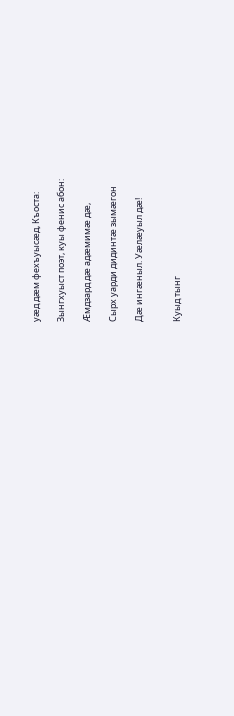уæд дӕм фехъуысæд, Къоста:

Зынгхуыст поэт, куы фенис абон:

Ӕмдзард дæ адæмимæ дæ,

Сырх уарди дидинтæ зымæгон

Дæ ингæныл. Уæлæуыл дæ!


Куыд тынг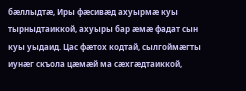бæллыдтæ, Иры фæсивæд ахуырмæ куы тырныдтаиккой, ахуыры бар æмæ фадат сын куы уыдаид. Цас фæтох кодтай, сылгоймæгты иунæг скъола цæмæй ма сæхгæдтаиккой,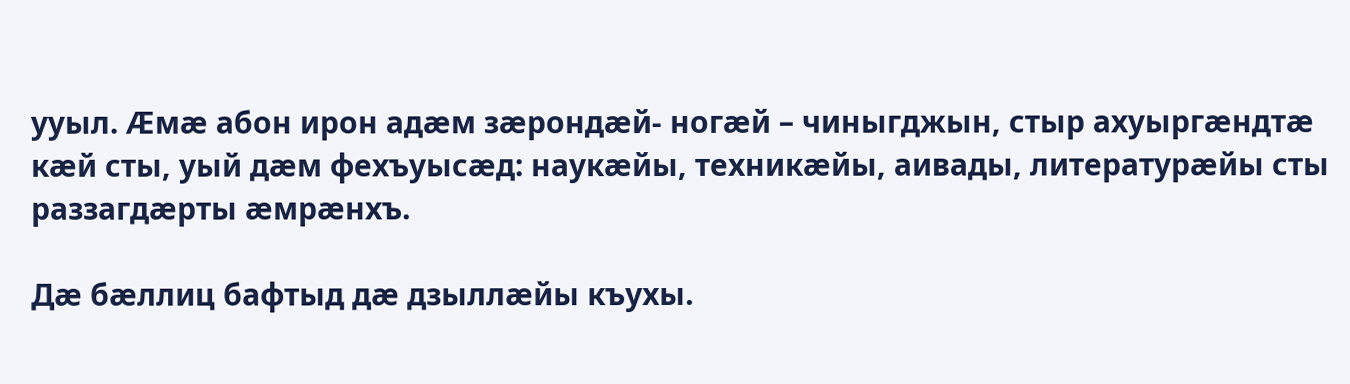ууыл. Ӕмæ абон ирон адæм зæрондæй- ногæй – чиныгджын, стыр ахуыргæндтæ кæй сты, уый дæм фехъуысæд: наукæйы, техникæйы, аивады, литературæйы сты раззагдæрты æмрæнхъ.

Дæ бæллиц бафтыд дæ дзыллæйы къухы.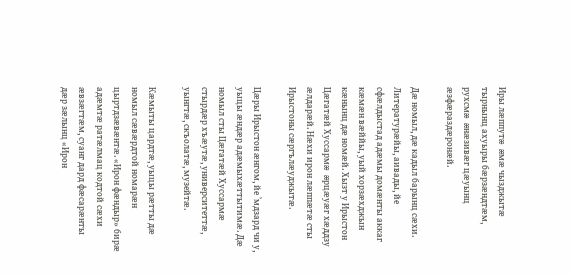Иры лæппутæ æмæ чызджытæ тырнынц ахуыры бæрзæндтæм, рухсмæ æнæзивæг цæуынц æзфæраздæронæй.

Дæ номыл, дæ кадыл барынц сæхи. Литературæйы, аивады, йе сфæлдыстад адæмы домæнты аккаг кæмæн вæййы, уый хорзæхджын кæнынц дæ номæй. Хызт у Ирыстон Цæгатæй Хуссармæ æрцæуæг хæддзу æлдарæй. Нæхи ирон лæппæтæ сты Ирыстоны сæргълæуджытæ.

Цæры Ирыстон æнгом, йе ᾽мдзард чи у, уыцы æндæр адæмыхæттытимæ. Дæ номыл сты Цæгатæй Хуссармæ стырдæр хъæутæ, университеттæ, уынгтæ, скъолатæ, музейтæ.

Кæмыты цардтæ, уыцы рæтты дæ номыл сæвæрдтой номарæн цыртдзæвæнтæ. «Ирон фæндыр» бирæ адæмтæ ратæлмац кодтой сæхи æвзæгтæм, суанг дард фæсарæнты дæр зæлынц «Ирон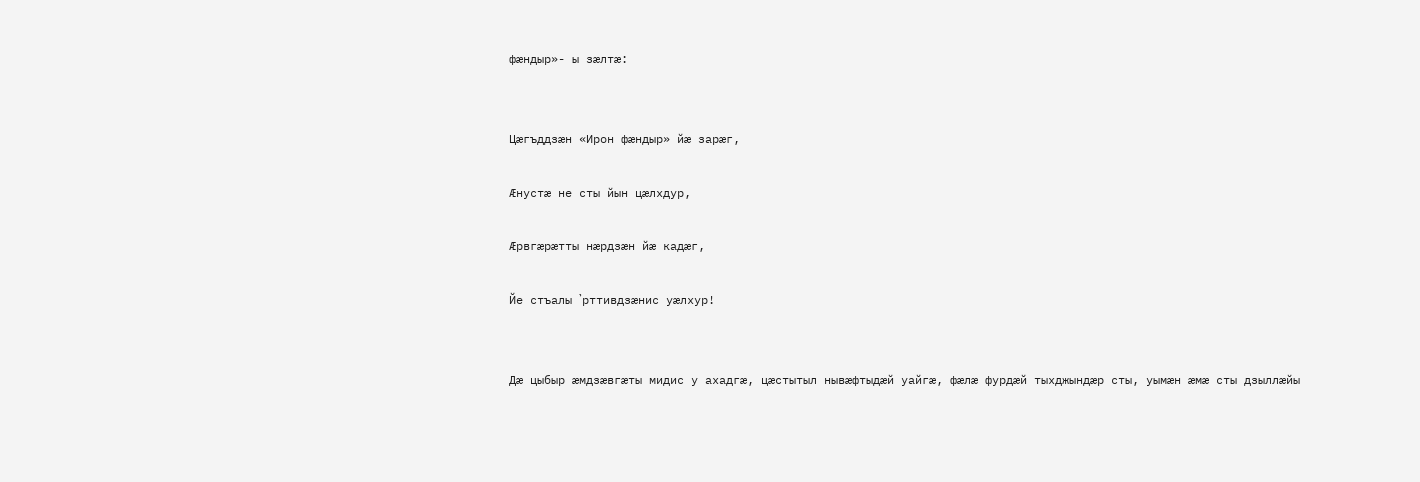фæндыр»- ы зæлтæ:


Цæгъддзæн «Ирон фæндыр» йæ зарæг,

Ӕнустæ не сты йын цæлхдур,

Ӕрвгæрæтты нæрдзæн йæ кадæг,

Йе стъалы ᾽рттивдзæнис уæлхур!


Дæ цыбыр æмдзæвгæты мидис у ахадгæ, цæстытыл нывæфтыдæй уайгæ, фæлæ фурдæй тыхджындæр сты, уымæн æмæ сты дзыллæйы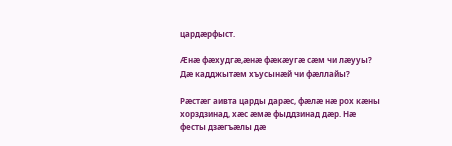цардæрфыст.

Ӕнæ фæхудгæ,æнæ фæкæугæ сæм чи лæууы? Дæ кадджытæм хъусынæй чи фæллайы?

Рæстæг аивта царды дарæс, фæлæ нæ рох кæны хорздзинад, хæс æмæ фыддзинад дæр. Нæ фесты дзæгъæлы дæ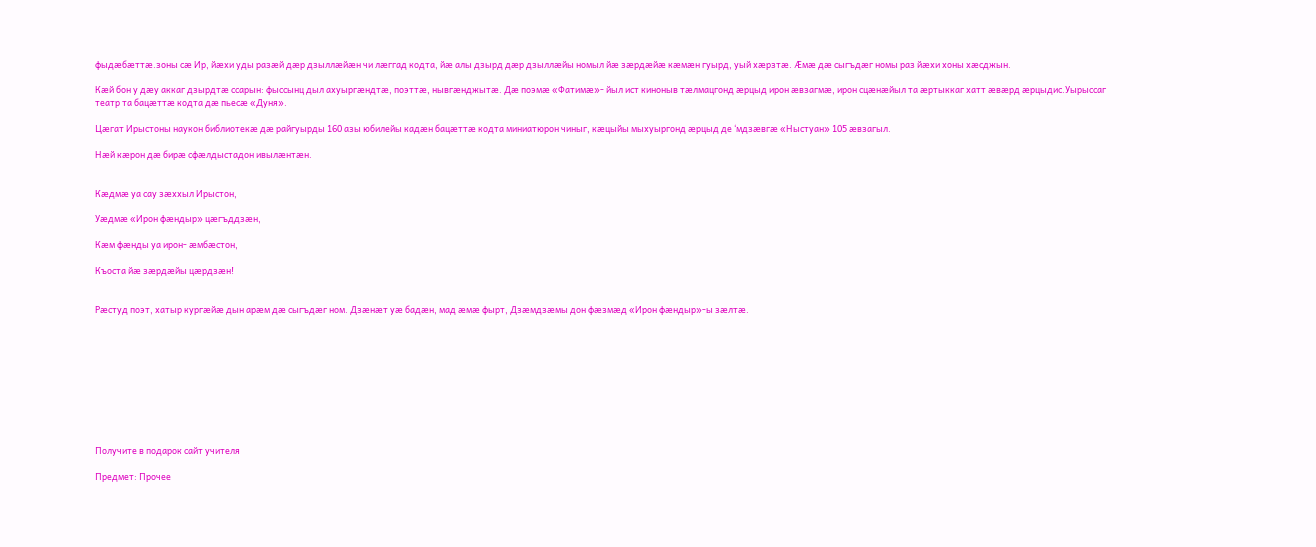фыдæбæттæ.зоны сæ Ир, йæхи уды разæй дæр дзыллæйæн чи лæггад кодта, йæ алы дзырд дæр дзыллæйы номыл йæ зæрдæйæ кæмæн гуырд, уый хæрзтæ. Ӕмæ дæ сыгъдæг номы раз йæхи хоны хæсджын.

Кæй бон у дæу аккаг дзырдтæ ссарын: фыссынц дыл ахуыргæндтæ, поэттæ, нывгæнджытæ. Дæ поэмæ «Фатимæ»- йыл ист киноныв тӕлмацгонд ӕрцыд ирон ӕвзагмӕ, ирон сцæнæйыл та æртыккаг хатт æвæрд æрцыдис.Уырыссаг театр та бацæттæ кодта дæ пьесæ «Дуня».

Цæгат Ирыстоны наукон библиотекӕ дӕ райгуырды 160 азы юбилейы кадæн бацæттæ кодта миниатюрон чиныг, кӕцыйы мыхуыргонд æрцыд де ‘мдзæвгæ «Ныстуан» 105 æвзагыл.

Нæй кæрон дæ бирæ сфæлдыстадон ивылæнтæн.


Кӕдмæ уа сау зæххыл Ирыстон,

Уæдмæ «Ирон фæндыр» цæгъддзæн,

Кæм фæнды уа ирон- æмбæстон,

Къоста йæ зæрдæйы цæрдзæн!


Рæстуд поэт, хатыр кургæйæ дын арæм дæ сыгъдæг ном. Дзæнæт уæ бадæн, мад æмæ фырт, Дзæмдзæмы дон фæзмæд «Ирон фæндыр»-ы зæлтæ.










Получите в подарок сайт учителя

Предмет: Прочее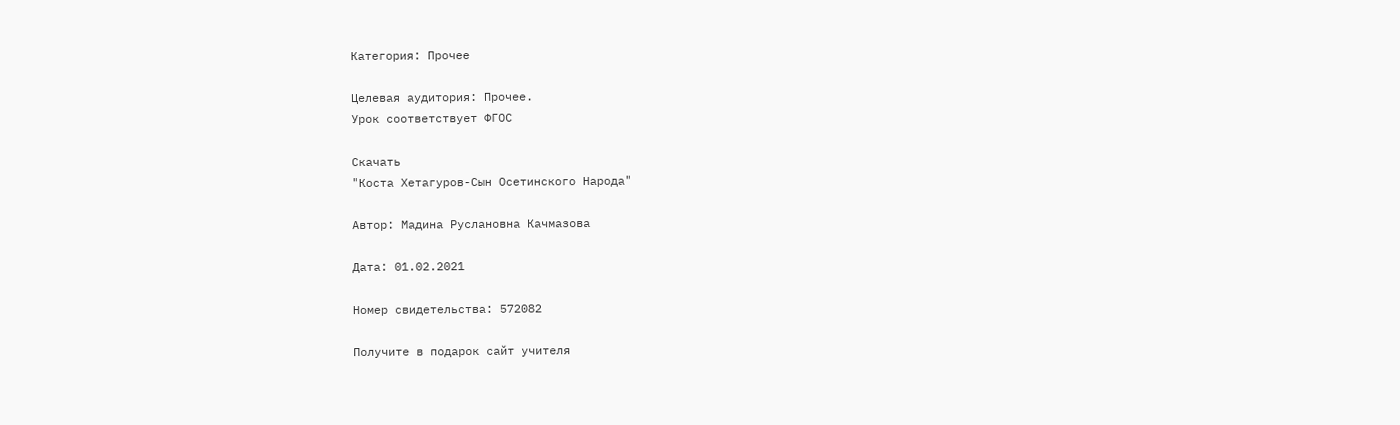Категория: Прочее

Целевая аудитория: Прочее.
Урок соответствует ФГОС

Скачать
"Коста Хетагуров-Сын Осетинского Народа"

Автор: Мадина Руслановна Качмазова

Дата: 01.02.2021

Номер свидетельства: 572082

Получите в подарок сайт учителя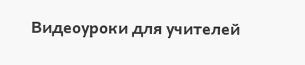Видеоуроки для учителей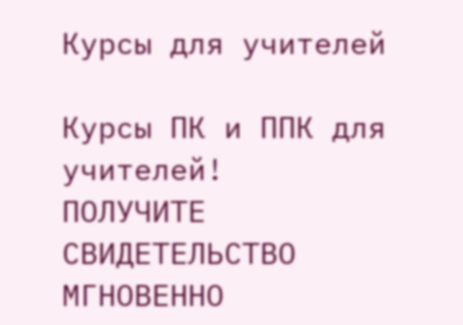Курсы для учителей

Курсы ПК и ППК для учителей!
ПОЛУЧИТЕ СВИДЕТЕЛЬСТВО МГНОВЕННО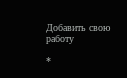Добавить свою работу

*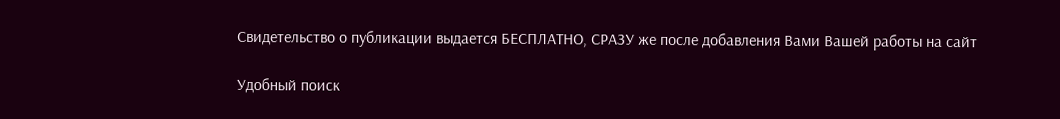Свидетельство о публикации выдается БЕСПЛАТНО, СРАЗУ же после добавления Вами Вашей работы на сайт

Удобный поиск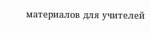материалов для учителей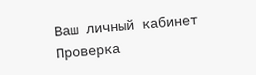Ваш личный кабинет
Проверка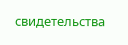свидетельства